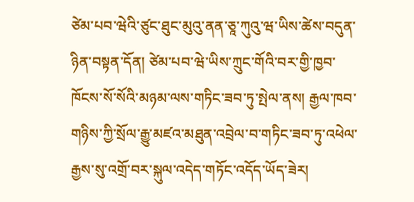ཙེམ་པབ་ཝེའི་ཙུང་ཐུང་མུའུ་ནན་ཅཱ་ཀུའུ་ཝ་ཡིས་ཚེས་བདུན་ཉིན་བསྟན་དོན། ཙེམ་པབ་ཝེ་ཡིས་ཀྲུང་གོའི་བར་གྱི་ཁྱབ་ཁོངས་སོ་སོའི་མཉམ་ལས་གཏིང་ཟབ་ཏུ་སྤེལ་ནས། རྒྱལ་ཁབ་གཉིས་ཀྱི་སྲོལ་རྒྱུ་མཛའ་མཐུན་འབྲེལ་བ་གཏིང་ཟབ་ཏུ་འཕེལ་རྒྱས་སུ་འགྲོ་བར་སྐུལ་འདེད་གཏོང་འདོད་ཡོད་ཟེར།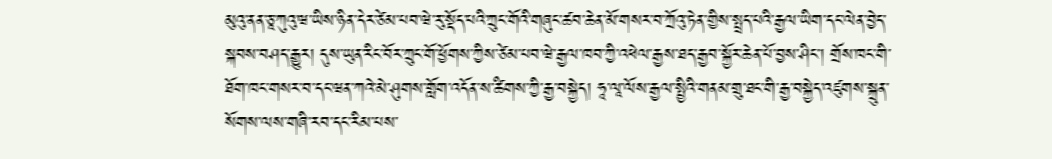མུའུ་ནན་ཅཱ་ཀུའུ་ཝ་ཡིས་ཉིན་དེར་ཙེམ་པབ་ཝེ་རུ་སྡོད་པའི་ཀྲུང་གོའི་གཞུང་ཚབ་ཆེན་མོ་གསར་བ་ཀྲོའུ་ཏེན་གྱིས་སྤྲད་པའི་རྒྱལ་ཡིག་དང་ལེན་བྱེད་སྐབས་བཤད་རྒྱུར། དུས་ཡུན་རིང་བོར་ཀྲུང་གོ་ཕྱོགས་ཀྱིས་ཙེམ་པབ་ཝེ་རྒྱལ་ཁབ་ཀྱི་འཕེལ་རྒྱས་ཐད་རྒྱབ་སྐྱོར་ཆེན་པོ་བྱས་ཤིང་། གྲོས་ཁང་གི་ཐོག་ཁང་གསར་བ་དང་ཝན་ཀའེ་མེ་ཤུགས་གློག་འདོན་ས་ཚིགས་ཀྱི་རྒྱ་བསྐྱེད། ཧཱ་ལཱ་ལོས་རྒྱལ་སྤྱིའི་གནམ་གྲུ་ཐང་གི་རྒྱ་བསྐྱེད་འཛུགས་སྐྲུན་སོགས་ལས་གཞི་རབ་དང་རིམ་པས་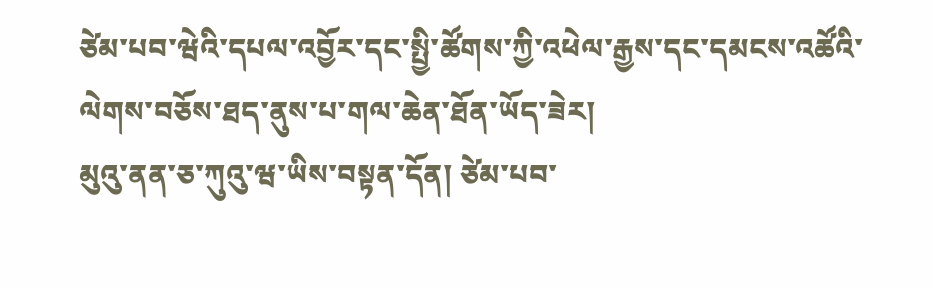ཙེམ་པབ་ཝེའི་དཔལ་འབྱོར་དང་སྤྱི་ཚོགས་ཀྱི་འཕེལ་རྒྱས་དང་དམངས་འཚོའི་ལེགས་བཅོས་ཐད་ནུས་པ་གལ་ཆེན་ཐོན་ཡོད་ཟེར།
མུའུ་ནན་ཅ་ཀུའུ་ཝ་ཡིས་བསྟན་དོན། ཙེམ་པབ་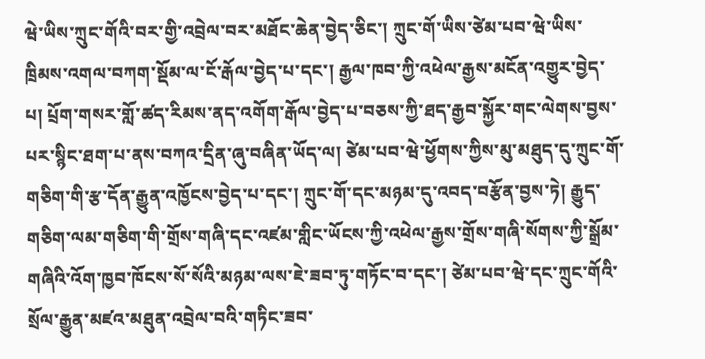ཝེ་ཡིས་ཀྲུང་གོའི་བར་གྱི་འབྲེལ་བར་མཐོང་ཆེན་བྱེད་ཅིང་། ཀྲུང་གོ་ཡིས་ཙེམ་པབ་ཝེ་ཡིས་ཁྲིམས་འགལ་བཀག་སྡོམ་ལ་ངོ་རྒོལ་བྱེད་པ་དང་། རྒྱལ་ཁབ་ཀྱི་འཕེལ་རྒྱས་མངོན་འགྱུར་བྱེད་པ། པྲོག་གསར་གློ་ཚད་རིམས་ནད་འགོག་རྒོལ་བྱེད་པ་བཅས་ཀྱི་ཐད་རྒྱབ་སྐྱོར་གང་ལེགས་བྱས་པར་སྙིང་ཐག་པ་ནས་བཀའ་དྲིན་ཞུ་བཞིན་ཡོད་ལ། ཙེམ་པབ་ཝེ་ཕྱོགས་ཀྱིས་མུ་མཐུད་དུ་ཀྲུང་གོ་གཅིག་གི་རྩ་དོན་རྒྱུན་འཁྱོངས་བྱེད་པ་དང་། ཀྲུང་གོ་དང་མཉམ་དུ་འབད་བརྩོན་བྱས་ཏེ། རྒྱུད་གཅིག་ལམ་གཅིག་གི་གྲོས་གཞི་དང་འཛམ་གླིང་ཡོངས་ཀྱི་འཕེལ་རྒྱས་གྲོས་གཞི་སོགས་ཀྱི་སྒྲོམ་གཞིའི་འོག་ཁྱབ་ཁོངས་སོ་སོའི་མཉམ་ལས་ཇེ་ཟབ་ཏུ་གཏོང་བ་དང་། ཙེམ་པབ་ཝེ་དང་ཀྲུང་གོའི་སྲོལ་རྒྱུན་མཛའ་མཐུན་འབྲེལ་བའི་གཏིང་ཟབ་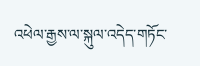འཕེལ་རྒྱས་ལ་སྐུལ་འདེད་གཏོང་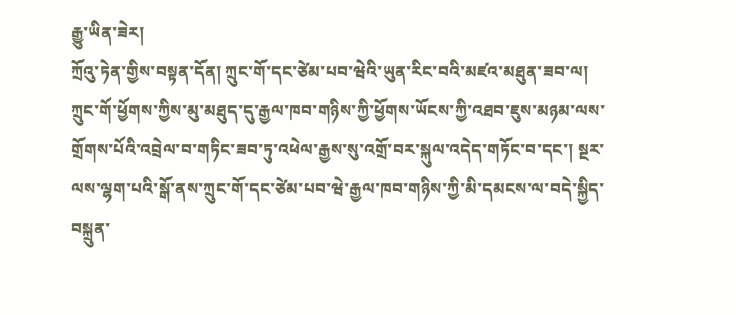རྒྱུ་ཡིན་ཟེར།
ཀྲོའུ་ཏེན་གྱིས་བསྟན་དོན། ཀྲུང་གོ་དང་ཙེམ་པབ་ཝེའི་ཡུན་རིང་བའི་མཛའ་མཐུན་ཟབ་ལ། ཀྲུང་གོ་ཕྱོགས་ཀྱིས་མུ་མཐུད་དུ་རྒྱལ་ཁབ་གཉིས་ཀྱི་ཕྱོགས་ཡོངས་ཀྱི་འཐབ་ཇུས་མཉམ་ལས་གྲོགས་པོའི་འབྲེལ་བ་གཏིང་ཟབ་ཏུ་འཕེལ་རྒྱས་སུ་འགྲོ་བར་སྐུལ་འདེད་གཏོང་བ་དང་། སྔར་ལས་ལྷག་པའི་སྒོ་ནས་ཀྲུང་གོ་དང་ཙེམ་པབ་ཝེ་རྒྱལ་ཁབ་གཉིས་ཀྱི་མི་དམངས་ལ་བདེ་སྐྱིད་བསྐྲུན་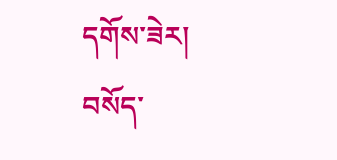དགོས་ཟེར།
བསོད་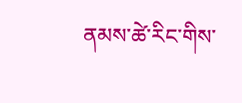ནམས་ཚེ་རིང་གིས་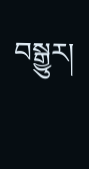བསྒྱུར།